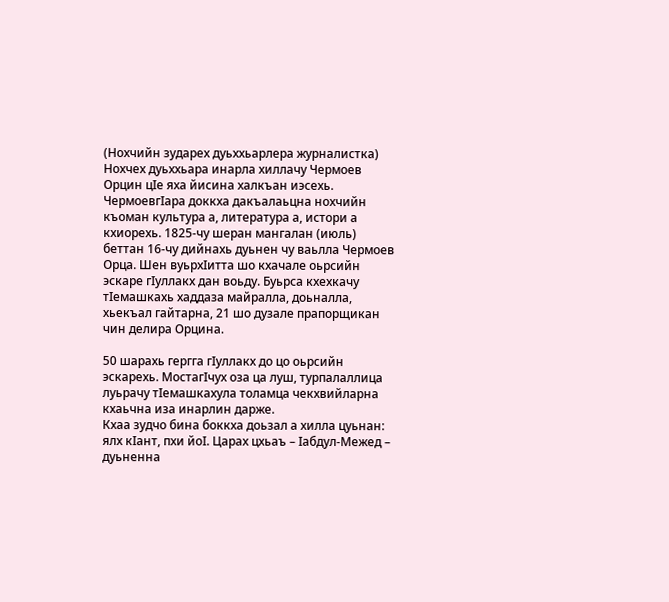(Нохчийн зударех дуьххьарлера журналистка)
Нохчех дуьххьара инарла хиллачу Чермоев Орцин цIе яха йисина халкъан иэсехь. ЧермоевгIара доккха дакъалаьцна нохчийн къоман культура а, литература а, истори а кхиорехь. 1825-чу шеран мангалан (июль) беттан 16-чу дийнахь дуьнен чу ваьлла Чермоев Орца. Шен вуьрхIитта шо кхачале оьрсийн эскаре гIуллакх дан воьду. Буьрса кхехкачу тIемашкахь хаддаза майралла, доьналла, хьекъал гайтарна, 21 шо дузале прапорщикан чин делира Орцина.

50 шарахь гергга гIуллакх до цо оьрсийн эскарехь. МостагIчух оза ца луш, турпалаллица луьрачу тIемашкахула толамца чекхвийларна кхаьчна иза инарлин дарже.
Кхаа зудчо бина боккха доьзал а хилла цуьнан: ялх кIант, пхи йоI. Царах цхьаъ – Iабдул-Межед – дуьненна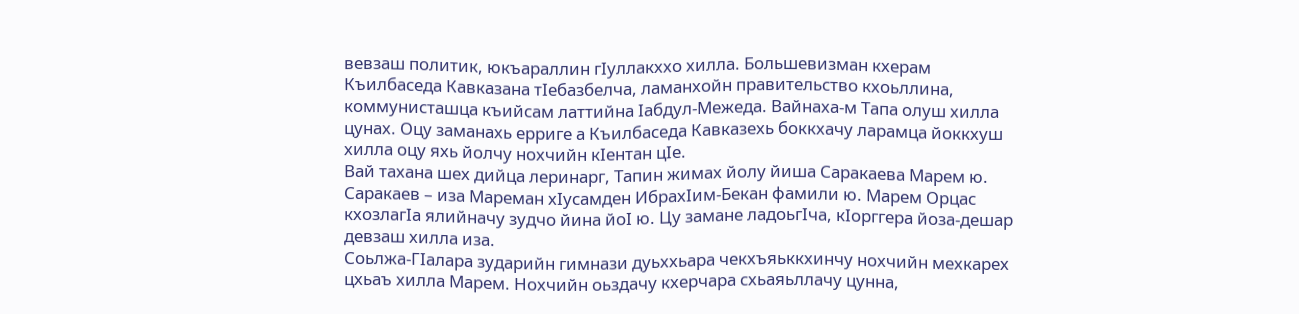вевзаш политик, юкъараллин гIуллакххо хилла. Большевизман кхерам Къилбаседа Кавказана тIебазбелча, ламанхойн правительство кхоьллина, коммунисташца къийсам латтийна Iабдул-Межеда. Вайнаха-м Тапа олуш хилла цунах. Оцу заманахь ерриге а Къилбаседа Кавказехь боккхачу ларамца йоккхуш хилла оцу яхь йолчу нохчийн кIентан цIе.
Вай тахана шех дийца леринарг, Тапин жимах йолу йиша Саракаева Марем ю. Саракаев – иза Мареман хIусамден ИбрахIим-Бекан фамили ю. Марем Орцас кхозлагIа ялийначу зудчо йина йоI ю. Цу замане ладоьгIча, кIорггера йоза-дешар девзаш хилла иза.
Соьлжа-ГIалара зударийн гимнази дуьххьара чекхъяьккхинчу нохчийн мехкарех цхьаъ хилла Марем. Нохчийн оьздачу кхерчара схьаяьллачу цунна,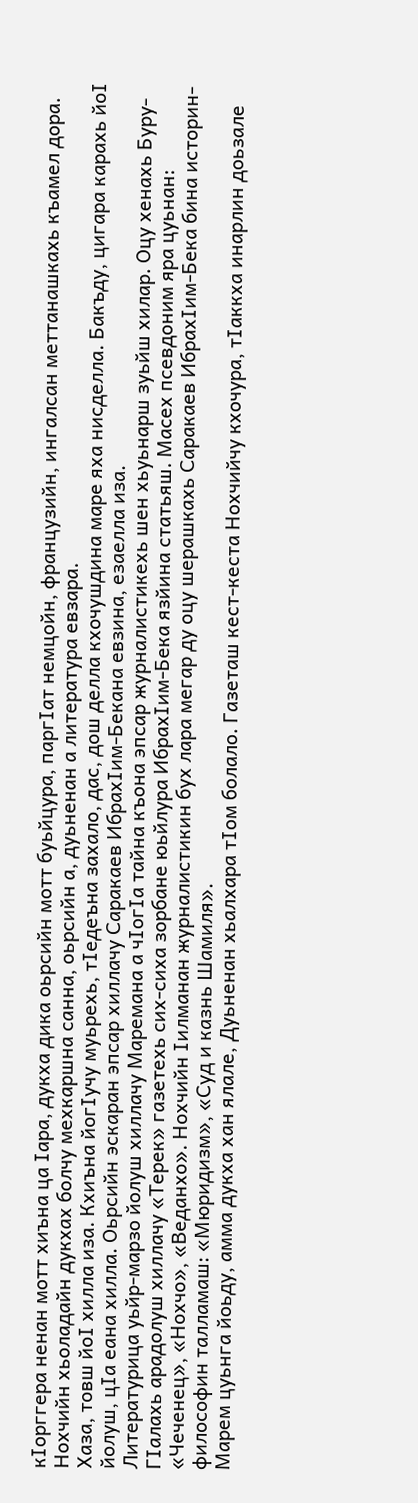кIорггера ненан мотт хиъна ца Iара, дукха дика оьрсийн мотт буьйцура, паргIат немцойн, французийн, ингалсан меттанашкахь къамел дора. Нохчийн хьоладайн дукхах болчу мехкаршна санна, оьрсийн а, дуьненан а литература евзара.
Хаза, товш йоI хилла иза. Кхиъна йогIучу муьрехь, тIедеъна захало, дас, дош делла кхочушдина маре яха нисделла. Бакъду, цигара карахь йоI йолуш, цIа еана хилла. Оьрсийн эскаран эпсар хиллачу Саракаев ИбрахIим-Бекана евзина, езаелла иза.
Литературица уьйр-марзо йолуш хиллачу Маремана а чIогIа тайна къона эпсар журналистикехь шен хьуьнарш зуьйш хилар. Оцу хенахь Буру-ГIалахь арадолуш хиллачу «Терек» газетехь сих-сиха зорбане юьйлура ИбрахIим-Бека язйина статьяш. Масех псевдоним яра цуьнан: «Чеченец», «Нохчо», «Веданхо». Нохчийн Iилманан журналистикин бух лара мегар ду оцу шерашкахь Саракаев ИбрахIим-Бека бина историн-философин талламаш: «Мюридизм», «Суд и казнь Шамиля».
Марем цуьнга йоьду, амма дукха хан ялале, Дуьненан хьалхара тIом болало. Газеташ кест-кеста Нохчийчу кхочура, тIаккха инарлин доьзале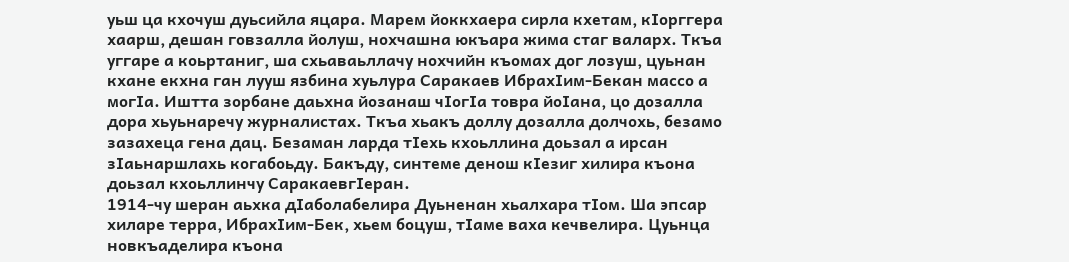уьш ца кхочуш дуьсийла яцара. Марем йоккхаера сирла кхетам, кIорггера хаарш, дешан говзалла йолуш, нохчашна юкъара жима стаг валарх. Ткъа уггаре а коьртаниг, ша схьаваьллачу нохчийн къомах дог лозуш, цуьнан кхане екхна ган лууш язбина хуьлура Саракаев ИбрахIим-Бекан массо а могIа. Иштта зорбане даьхна йозанаш чIогIа товра йоIана, цо дозалла дора хьуьнаречу журналистах. Ткъа хьакъ доллу дозалла долчохь, безамо зазахеца гена дац. Безаман ларда тIехь кхоьллина доьзал а ирсан зIаьнаршлахь когабоьду. Бакъду, синтеме денош кIезиг хилира къона доьзал кхоьллинчу СаракаевгIеран.
1914-чу шеран аьхка дIаболабелира Дуьненан хьалхара тIом. Ша эпсар хиларе терра, ИбрахIим-Бек, хьем боцуш, тIаме ваха кечвелира. Цуьнца новкъаделира къона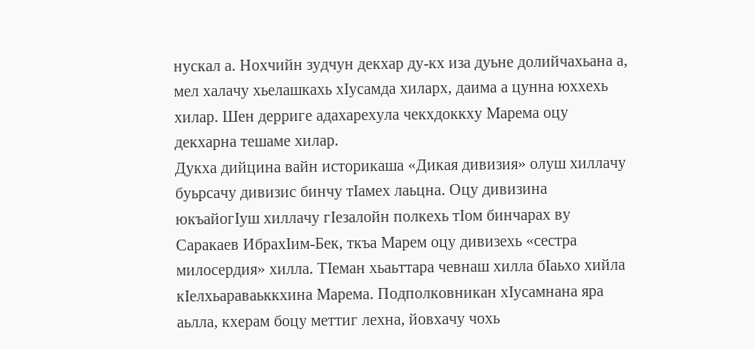нускал а. Нохчийн зудчун декхар ду-кх иза дуьне долийчахьана а, мел халачу хьелашкахь хIусамда хиларх, даима а цунна юххехь хилар. Шен дерриге адахарехула чекхдоккху Марема оцу декхарна тешаме хилар.
Дукха дийцина вайн историкаша «Дикая дивизия» олуш хиллачу буьрсачу дивизис бинчу тIамех лаьцна. Оцу дивизина юкъайогIуш хиллачу гIезалойн полкехь тIом бинчарах ву Саракаев ИбрахIим-Бек, ткъа Марем оцу дивизехь «сестра милосердия» хилла. ТIеман хьаьттара чевнаш хилла бIаьхо хийла кIелхьараваьккхина Марема. Подполковникан хIусамнана яра аьлла, кхерам боцу меттиг лехна, йовхачу чохь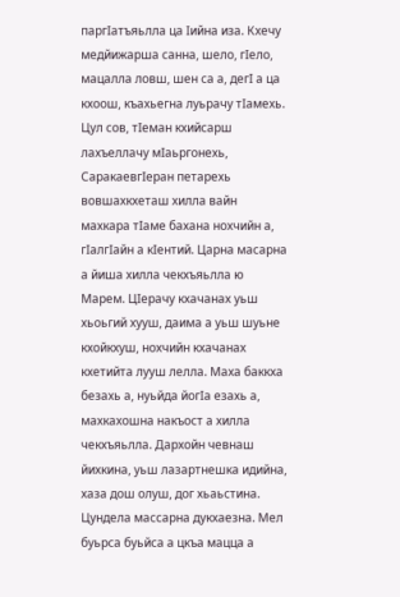паргIатъяьлла ца Iийна иза. Кхечу медйижарша санна, шело, гIело, мацалла ловш, шен са а, дегI а ца кхоош, къахьегна луьрачу тIамехь.
Цул сов, тIеман кхийсарш лахъеллачу мIаьргонехь, СаракаевгIеран петарехь вовшахкхеташ хилла вайн махкара тIаме бахана нохчийн а, гIалгIайн а кIентий. Царна масарна а йиша хилла чекхъяьлла ю Марем. ЦIерачу кхачанах уьш хьоьгий хууш, даима а уьш шуьне кхойкхуш, нохчийн кхачанах кхетийта лууш лелла. Маха баккха безахь а, нуьйда йогIа езахь а, махкахошна накъост а хилла чекхъяьлла. Дархойн чевнаш йихкина, уьш лазартнешка идийна, хаза дош олуш, дог хьаьстина. Цундела массарна дукхаезна. Мел буьрса буьйса а цкъа мацца а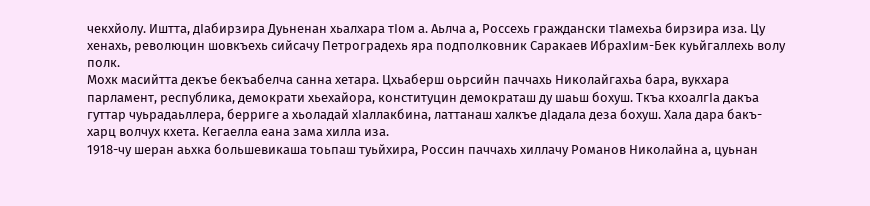чекхйолу. Иштта, дIабирзира Дуьненан хьалхара тIом а. Аьлча а, Россехь граждански тIамехьа бирзира иза. Цу хенахь, революцин шовкъехь сийсачу Петроградехь яра подполковник Саракаев ИбрахIим-Бек куьйгаллехь волу полк.
Мохк масийтта декъе бекъабелча санна хетара. Цхьаберш оьрсийн паччахь Николайгахьа бара, вукхара парламент, республика, демократи хьехайора, конституцин демократаш ду шаьш бохуш. Ткъа кхоалгIа дакъа гуттар чуьрадаьллера, берриге а хьоладай хIаллакбина, латтанаш халкъе дIадала деза бохуш. Хала дара бакъ- харц волчух кхета. Кегаелла еана зама хилла иза.
1918-чу шеран аьхка большевикаша тоьпаш туьйхира, Россин паччахь хиллачу Романов Николайна а, цуьнан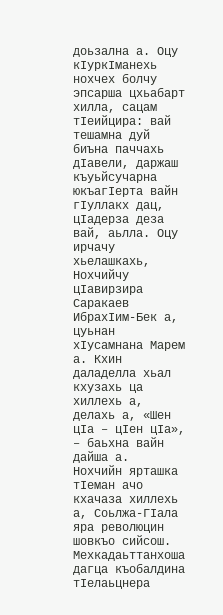доьзална а. Оцу кIуркIманехь нохчех болчу эпсарша цхьабарт хилла, сацам тIеийцира: вай тешамна дуй биъна паччахь дIавели, даржаш къуьйсучарна юкъагIерта вайн гIуллакх дац, цIадерза деза вай, аьлла. Оцу ирчачу хьелашкахь, Нохчийчу цIавирзира Саракаев ИбрахIим-Бек а, цуьнан хIусамнана Марем а. Кхин даладелла хьал кхузахь ца хиллехь а, делахь а, «Шен цIа – цIен цIа», – баьхна вайн дайша а.
Нохчийн ярташка тIеман ачо кхачаза хиллехь а, Соьлжа-ГIала яра революцин шовкъо сийсош. Мехкадаьттанхоша дагца къобалдина тIелаьцнера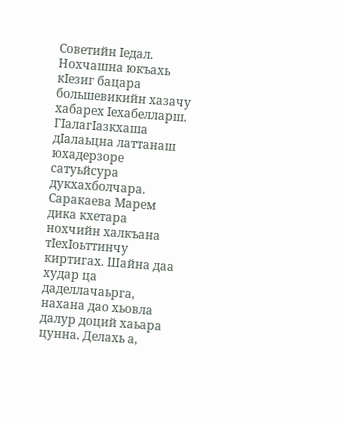Советийн Iедал. Нохчашна юкъахь кIезиг бацара большевикийн хазачу хабарех Iехабелларш. ГIалагIазкхаша дIалаьцна латтанаш юхадерзоре сатуьйсура дукхахболчара.
Саракаева Марем дика кхетара нохчийн халкъана тIехIоьттинчу киртигах. Шайна даа худар ца даделлачаьрга, нахана дао хьовла далур доций хаьара цунна. Делахь а,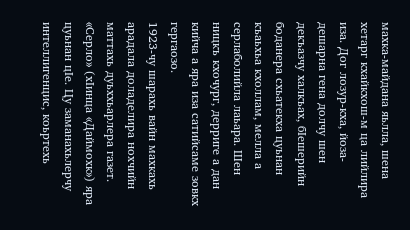махка-майдана яьлла, шена хетарг кхайкхош-м ца лийлира иза. Дог лозур-кха, йоза-дешарна гена долчу шен декъазчу халкъах, бIешерийн боданера схьатекха цуьнан къаьхьа кхоллам, мелла а серлаболийла лаьара. Шен ницкъ кхочург, дерриге а дан кийча а яра иза сатийсаме зовкх гергаозо.
1923-чу шарахь вайн махкахь арадала доладелира нохчийн маттахь дуьххьарлера газет. «Серло» (хIинца «Даймохк») яра цуьнан цIе. Цу заманахьлерчу интеллигенцис, коьртехь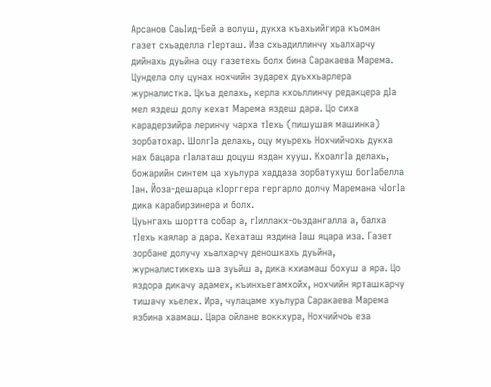Арсанов СаьIид-Бей а волуш, дукха къахьийгира къоман газет схьаделла гIерташ. Иза схьадиллинчу хьалхарчу дийнахь дуьйна оцу газетехь болх бина Саракаева Марема. Цундела олу цунах нохчийн зударех дуьххьарлера журналистка. Цкъа делахь, керла кхоьллинчу редакцера дIа мел яздеш долу кехат Марема яздеш дара. Цо сиха карадерзийра леринчу чарха тIехь (пишушая машинка) зорбатохар. ШолгIа делахь, оцу муьрехь Нохчийчохь дукха нах бацара гIалаташ доцуш яздан хууш. КхоалгIа делахь, божарийн синтем ца хуьлура хаддаза зорбатухуш богIабелла Iан. Йоза-дешарца кIорггера гергарло долчу Маремана чIогIа дика карабирзинера и болх.
Цуьнгахь шортта собар а, гIиллакх-оьздангалла а, балха тIехь каялар а дара. Кехаташ яздина Iаш яцара иза. Газет зорбане долучу хьалхарчу деношкахь дуьйна, журналистикехь ша зуьйш а, дика кхиамаш бохуш а яра. Цо яздора дикачу адамех, къинхьегамхойх, нохчийн ярташкарчу тишачу хьелех. Ира, чулацаме хуьлура Саракаева Марема язбина хаамаш. Цара ойлане воккхура, Нохчийчоь еза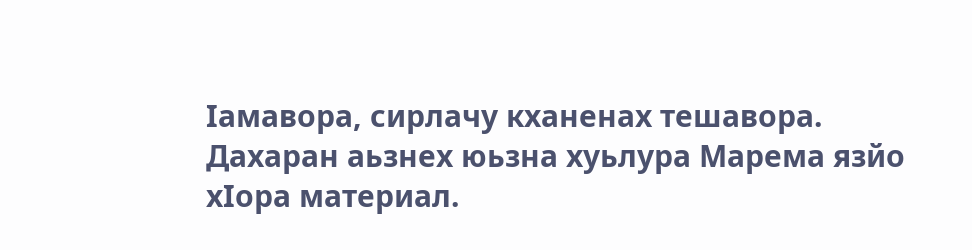Iамавора, сирлачу кханенах тешавора. Дахаран аьзнех юьзна хуьлура Марема язйо хIора материал.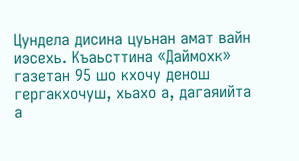Цундела дисина цуьнан амат вайн иэсехь. Къаьсттина «Даймохк» газетан 95 шо кхочу денош гергакхочуш, хьахо а, дагаяийта а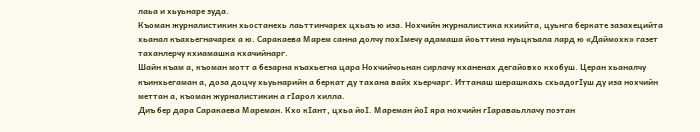лаьа и хьуьнаре зуда.
Къоман журналистикин хьостанехь лаьттинчарех цхьаъ ю иза. Нохчийн журналистика кхиийта, цуьнга беркате зазахецийта хьанал къахьегначарех а ю. Саракаева Марем санна долчу похIмечу адамаша йоьттина нуьцкъала лард ю «Даймохк» газет таханлерчу кхиамашка кхачийнарг.
Шайн къам а, къоман мотт а безарна къахьегна цара Нохчийчоьнан сирлачу кханенах дегайовхо кхобуш. Церан хьаналчу къинхьегаман а, доза доцчу хьуьнарийн а беркат ду тахана вайх хьерчарг. Иттанаш шерашкахь схьадогIуш ду иза нохчийн меттан а, къоман журналистикин а гIарол хилла.
Диъ бер дара Саракаева Мареман. Кхо кIант, цхьа йоI. Мареман йоI яра нохчийн гIараваьллачу поэтан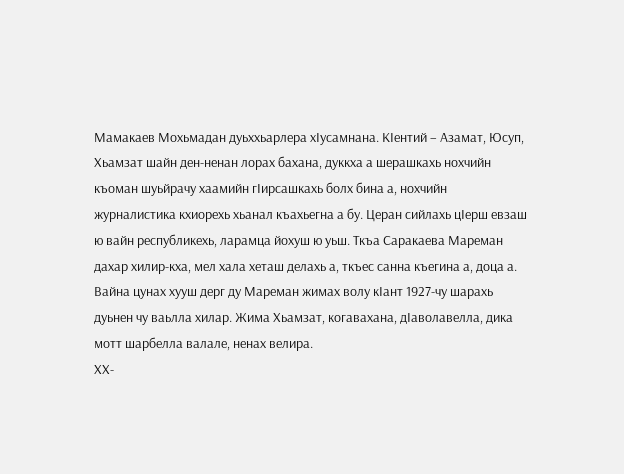Мамакаев Мохьмадан дуьххьарлера хIусамнана. КIентий – Азамат, Юсуп, Хьамзат шайн ден-ненан лорах бахана, дуккха а шерашкахь нохчийн къоман шуьйрачу хаамийн гIирсашкахь болх бина а, нохчийн журналистика кхиорехь хьанал къахьегна а бу. Церан сийлахь цIерш евзаш ю вайн республикехь, ларамца йохуш ю уьш. Ткъа Саракаева Мареман дахар хилир-кха, мел хала хеташ делахь а, ткъес санна къегина а, доца а. Вайна цунах хууш дерг ду Мареман жимах волу кIант 1927-чу шарахь дуьнен чу ваьлла хилар. Жима Хьамзат, когавахана, дIаволавелла, дика мотт шарбелла валале, ненах велира.
ХХ-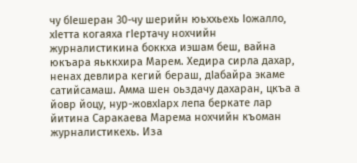чу бIешеран 30-чу шерийн юьххьехь Iожалло, хIетта когаяха гIертачу нохчийн журналистикина боккха иэшам беш, вайна юкъара яьккхира Марем. Хедира сирла дахар, ненах девлира кегий бераш, дIабайра экаме сатийсамаш. Амма шен оьздачу дахаран, цкъа а йовр йоцу, нур-жовхIарх лепа беркате лар йитина Саракаева Марема нохчийн къоман журналистикехь. Иза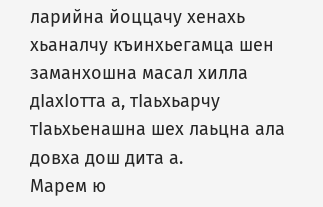ларийна йоццачу хенахь хьаналчу къинхьегамца шен заманхошна масал хилла дIахIотта а, тIаьхьарчу тIаьхьенашна шех лаьцна ала довха дош дита а.
Марем ю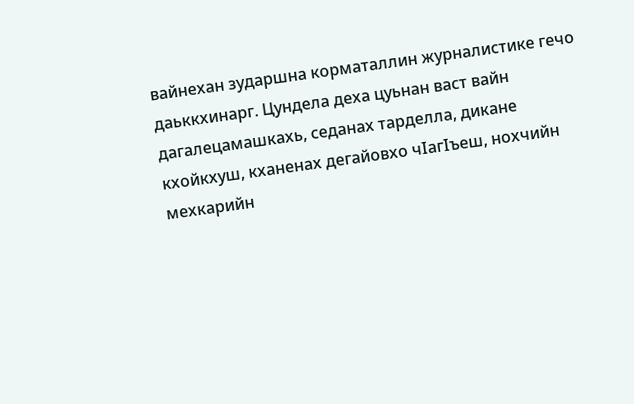вайнехан зударшна корматаллин журналистике гечо даьккхинарг. Цундела деха цуьнан васт вайн дагалецамашкахь, седанах тарделла, дикане кхойкхуш, кханенах дегайовхо чIагIъеш, нохчийн мехкарийн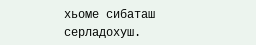хьоме сибаташ серладохуш.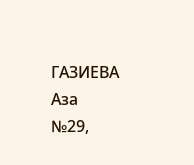ГАЗИЕВА Аза
№29,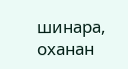шинара, оханан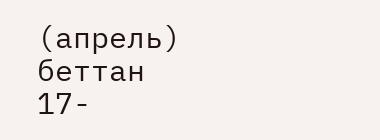(апрель) беттан 17-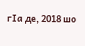гIа де, 2018 шо